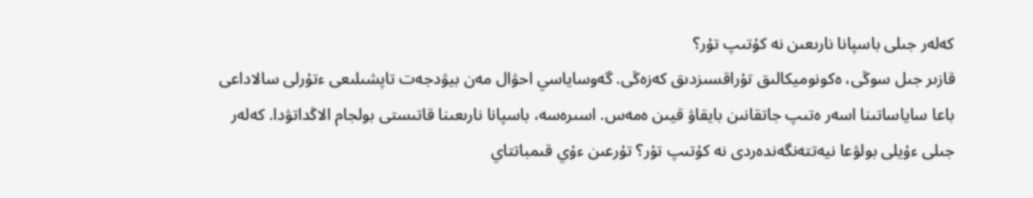كەلەر جىلى باسپانا نارىعىن نە كۇتىپ تۇر؟
قازىر جىل سوڭى، ەكونوميكالىق تۇراقسىزدىق كەزەڭى. گەوساياسي احۋال مەن بيۋدجەت تاپشىلىعى ءتۇرلى سالاداعى باعا ساياساتىنا اسەر ەتىپ جاتقانىن بايقاۋ قيىن ەمەس. اسىرەسە، باسپانا نارىعىنا قاتىستى بولجام الاڭداتۋدا. كەلەر جىلى ءۇيلى بولۋعا نيەتتەنگەندەردى نە كۇتىپ تۇر؟ تۇرعىن ءۇي قىمباتتاي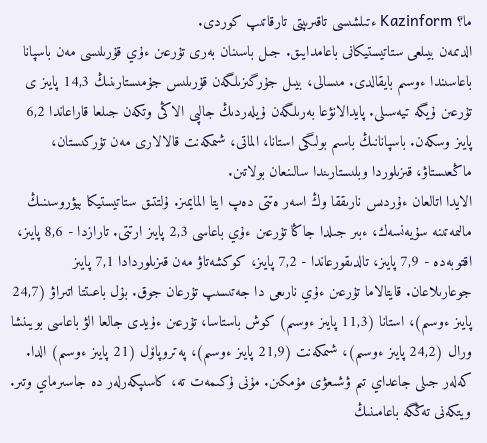ما؟ Kazinform ءتىلشىسى تاقىرىپتى تارقاتىپ كوردى.
الدىمەن بيىلعى ستاتيستيكانى باعامدايىق. جىل باسىنان بەرى تۇرعىن ءۇي قۇرىلىسى مەن باسپانا باعاسىندا ءوسىم بايقالدى. مىسالى، بيىل جۇرگىزىلگەن قۇرىلىس جۇمىستارىنىڭ 14,3 پايىز ى تۇرعىن ۇيگە تيەسىلى. پايدالانۋعا بەرىلگەن ۇيلەردىڭ جالپى الاڭى وتكەن جىلعا قاراعاندا 6,2 پايىز وسكەن. باسپانانىڭ باسىم بولىگى استانا، الماتى، شىمكەنت قالالارى مەن تۇركىستان، ماڭعىستاۋ، قىزىلوردا وبلىستارىندا سالىنعان بولاتىن.
الايدا اتالعان ءۇردىس نارىققا وڭ اسەر ەتتى دەپ ايتا المايمىز. ۇلتتىق ستاتيستيكا بيۋروسىنىڭ مالىمەتىنە سۇيەنسەك، ءبىر جىلدا جاڭا تۇرعىن ءۇي باعاسى 2,3 پايىز ارتتى. تارازدا - 8,6 پايىز، اقتوبەدە - 7,9 پايىز، تالدىقورعاندا - 7,2 پايىز، كوكشەتاۋ مەن قىزىلوردادا 7,1 پايىز جوعارىلاعان. قايتالاما تۇرعىن ءۇي نارىعى دا جەتىسىپ تۇرعان جوق. بۇل باعىتتا اتىراۋ (24,7 پايىز ءوسىم)، استانا (11,3 پايىز ءوسىم) كوش باستاسا، تۇرعىن ءۇيدى جالعا الۋ باعاسى بويىنشا ورال (24,2 پايىز ءوسىم)، شىمكەنت (21,9 پايىز ءوسىم)، پەتروپاۆل (21 پايىز ءوسىم) الدا.
كەلەر جىلى جاعداي تىم ۋشىعۋى مۇمكىن. مۇنى ۇكىمەت تە، كاسىپكەرلەر دە جاسىرماي وتىر. ويتكەنى تەڭگە باعامىنىڭ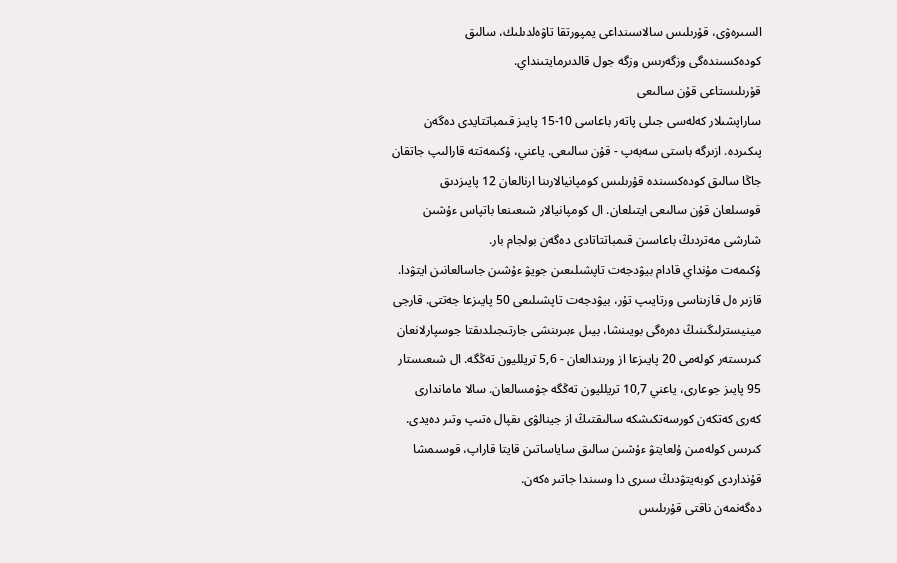السىرەۋى، قۇرىلىس سالاسىنداعى يمپورتقا تاۋەلدىلىك، سالىق كودەكسىندەگى وزگەرىس وزگە جول قالدىرمايتىنداي.
قۇرىلىستاعى قۇن سالىعى
ساراپشىلار كەلەسى جىلى پاتەر باعاسى 10-15 پايىز قىمباتتايدى دەگەن پىكىردە. ازىرگە باستى سەبەپ - قۇن سالىعى. ياعني، ۇكىمەتتە قارالىپ جاتقان جاڭا سالىق كودەكسىندە قۇرىلىس كومپانيالارىنا ارنالعان 12 پايىزدىق قوسىلعان قۇن سالىعى ايتىلعان. ال كومپانيالار شىعىنعا باتپاس ءۇشىن شارشى مەتردىڭ باعاسىن قىمباتتاتادى دەگەن بولجام بار.
ۇكىمەت مۇنداي قادام بيۋدجەت تاپشىلىعىن جويۋ ءۇشىن جاسالعانىن ايتۋدا. قازىر ەل قازىناسى ورتايىپ تۇر، بيۋدجەت تاپشىلىعى 50 پايىزعا جەتتى. قارجى مينيسترلىگىنىڭ دەرەگى بويىنشا، بيىل ءبىرىنشى جارتىجىلدىقتا جوسپارلانعان كىرىستەر كولەمى 20 پايىزعا از ورىندالعان - 5,6 تريلليون تەڭگە. ال شىعىستار 95 پايىز جوعارى، ياعني 10,7 تريلليون تەڭگە جۇمسالعان. سالا ماماندارى كەرى كەتكەن كورسەتكىشكە سالىقتىڭ از جينالۋى ىقپال ەتىپ وتىر دەيدى. كىرىس كولەمىن ۇلعايتۋ ءۇشىن سالىق ساياساتىن قايتا قاراپ، قوسىمشا قۇنداردى كوبەيتۋدىڭ سىرى دا وسىندا جاتىر ەكەن.
دەگەنمەن ناقتى قۇرىلىس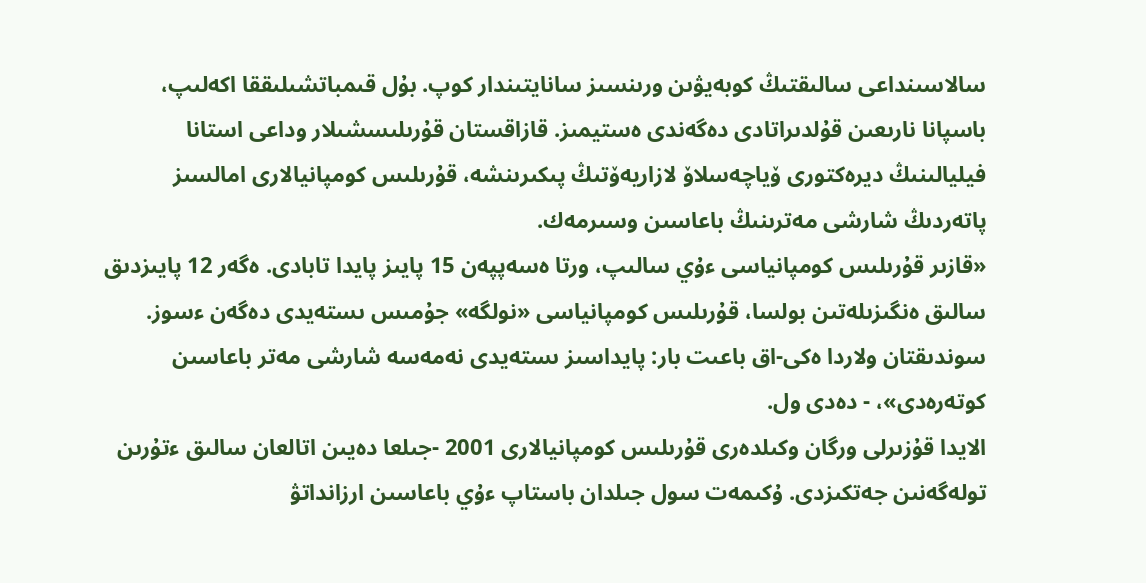سالاسىنداعى سالىقتىڭ كوبەيۋىن ورىنسىز سانايتىندار كوپ. بۇل قىمباتشىلىققا اكەلىپ، باسپانا نارىعىن قۇلدىراتادى دەگەندى ەستيمىز. قازاقستان قۇرىلىسشىلار وداعى استانا فيليالىنىڭ ديرەكتورى ۆياچەسلاۆ لازاريەۆتىڭ پىكىرىنشە، قۇرىلىس كومپانيالارى امالسىز پاتەردىڭ شارشى مەترىنىڭ باعاسىن وسىرمەك.
«قازىر قۇرىلىس كومپانياسى ءۇي سالىپ، ورتا ەسەپپەن 15 پايىز پايدا تابادى. ەگەر 12 پايىزدىق سالىق ەنگىزىلەتىن بولسا، قۇرىلىس كومپانياسى «نولگە» جۇمىس ىستەيدى دەگەن ءسوز. سوندىقتان ولاردا ەكى-اق باعىت بار: پايداسىز ىستەيدى نەمەسە شارشى مەتر باعاسىن كوتەرەدى»، - دەدى ول.
الايدا قۇزىرلى ورگان وكىلدەرى قۇرىلىس كومپانيالارى 2001 -جىلعا دەيىن اتالعان سالىق ءتۇرىن تولەگەنىن جەتكىزدى. ۇكىمەت سول جىلدان باستاپ ءۇي باعاسىن ارزانداتۋ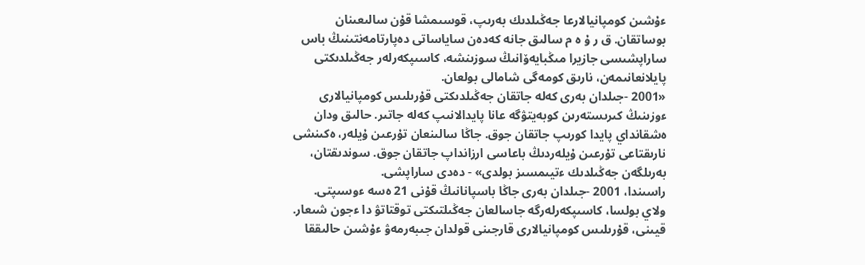ءۇشىن كومپانيالارعا جەڭىلدىك بەرىپ، قوسىمشا قۇن سالىعىنان بوساتقان. ق ر ۇ ە م سالىق جانە كەدەن ساياساتى دەپارتامەنتىنىڭ باس ساراپشىسى جازيرا مىڭبايەۆانىڭ سوزىنشە، كاسىپكەرلەر جەڭىلدىكتى پايلانعانىمەن، نارىق كومەگى شامالى بولعان.
«2001 -جىلدان بەرى كەلە جاتقان جەڭىلدىكتى قۇرىلىس كومپانيالارى ءوزىنىڭ كىرىستەرىن كوبەيتۋگە عانا پايدالانىپ كەلە جاتىر. حالىق ودان ەشقانداي پايدا كورىپ جاتقان جوق. جاڭا سالىنعان تۇرعىن ۇيلەر، ەكىنشى نارىقتاعى تۇرعىن ۇيلەردىڭ باعاسى ارزانداپ جاتقان جوق. سوندىقتان، بەرىلگەن جەڭىلدىك ءتيىمسىز بولدى» - دەدى ساراپشى.
راسىندا، 2001 -جىلدان بەرى جاڭا باسپانانىڭ قۇنى 21 ەسە ءوسىپتى. ولاي بولسا، كاسىپكەرلەرگە جاسالعان جەڭىلتىكتى توقتاتۋ دا ءجون شىعار. قيىنى، قۇرىلىس كومپانيالارى قارجىنى قولدان جىبەرمەۋ ءۇشىن حالىققا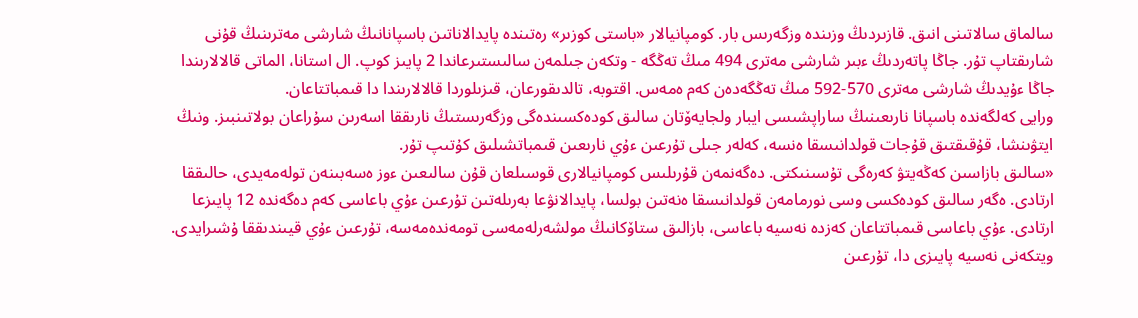سالماق سالاتىنى انىق. قازىردىڭ وزىندە وزگەرىس بار. كومپانيالار «باستى كوزىر» رەتىندە پايدالاناتىن باسپانانىڭ شارشى مەترىنىڭ قۇنى شارىقتاپ تۇر. جاڭا پاتەردىڭ ءبىر شارشى مەترى 494 مىڭ تەڭگە - وتكەن جىلمەن سالىستىرعاندا 2 پايىز كوپ. ال استانا، الماتى قالالارىندا جاڭا ءۇيدىڭ شارشى مەترى 570-592 مىڭ تەڭگەدەن كەم ەمەس. اقتوبە، تالدىقورعان، قىزىلوردا قالالارىندا دا قىمباتتاعان.
ورايى كەلگەندە باسپانا نارىعىنىڭ ساراپشىسى ايبار ولجايەۆتان سالىق كودەكسىندەگى وزگەرىستىڭ نارىققا اسەرىن سۇراعان بولاتىنبىز. ونىڭ ايتۋىنشا، قۇقىقتىق قۇجات قولدانىسقا ەنسە، كەلەر جىلى تۇرعىن ءۇي نارىعىن قىمباتشىلىق كۇتىپ تۇر.
«سالىق بازاسىن كەڭەيتۋ كەرەگى تۇسىنىكتى. دەگەنمەن قۇرىلىس كومپانيالارى قوسىلعان قۇن سالىعىن ءوز ەسەبىنەن تولەمەيدى، حالىققا ارتادى. ەگەر سالىق كودەكسى وسى نورمامەن قولدانىسقا ەنەتىن بولسا، پايدالانۋعا بەرىلەتىن تۇرعىن ءۇي باعاسى كەم دەگەندە 12 پايىزعا ارتادى. ءۇي باعاسى قىمباتتاعان كەزدە نەسيە باعاسى، بازالىق ستاۆكانىڭ مولشەرلەمەسى تومەندەمەسە، تۇرعىن ءۇي قيىندىققا ۇشىرايدى. ويتكەنى نەسيە پايىزى دا، تۇرعىن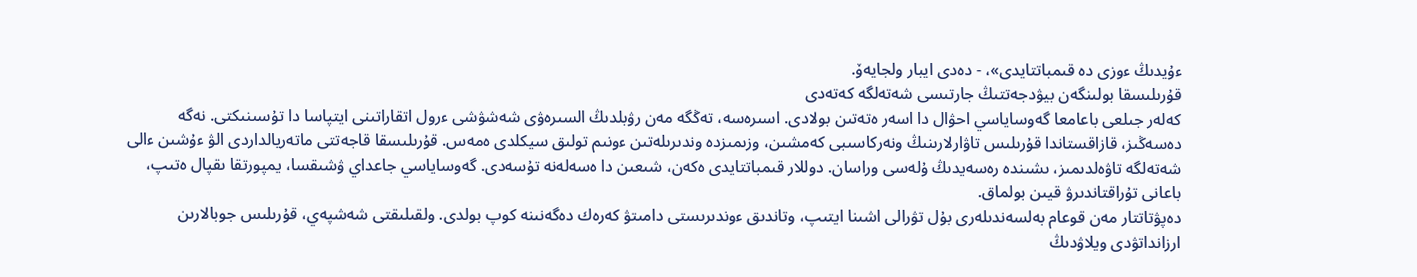ءۇيدىڭ ءوزى دە قىمباتتايدى»، - دەدى ايبار ولجايەۆ.
قۇرىلىسقا بولىنگەن بيۋدجەتتىڭ جارتىسى شەتەلگە كەتەدى
كەلەر جىلعى باعامعا گەوساياسي احۋال دا اسەر ەتەتىن بولادى. اسىرەسە، تەڭگە مەن رۋبلدىڭ السىرەۋى شەشۋشى ءرول اتقاراتىنى ايتپاسا دا تۇسىنىكتى. نەگە دەسەڭىز، قازاقستاندا قۇرىلىس تاۋارلارىنىڭ ونەركاسىبى كەمشىن، وزىمىزدە وندىرىلەتىن ءونىم تولىق سيكلدى ەمەس. قۇرىلىسقا قاجەتتى ماتەريالداردى الۋ ءۇشىن ءالى شەتەلگە تاۋەلدىمىز، ىشىندە رەسەيدىڭ ۇلەسى وراسان. دوللار قىمباتتايدى ەكەن، شىعىن دا ەسەلەنە تۇسەدى. گەوساياسي جاعداي ۋشىقسا، يمپورتقا ىقپال ەتىپ، باعانى تۇراقتاندىرۋ قيىن بولماق.
دەپۋتاتتار مەن قوعام بەلسەندىلەرى بۇل تۋرالى اشىنا ايتىپ، وتاندىق ءوندىرىستى دامىتۋ كەرەك دەگەنىنە كوپ بولدى. ولقىلىقتى شەشپەي، قۇرىلىس جوبالارىن ارزانداتۋدى ويلاۋدىڭ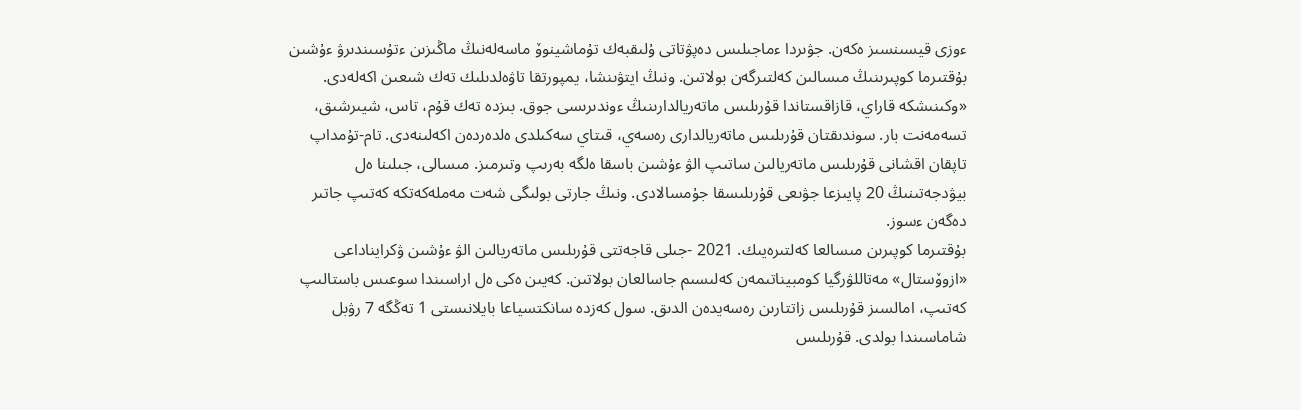ءوزى قيسىنسىز ەكەن. جۋىردا ءماجىلىس دەپۋتاتى ۇلىقبەك تۇماشينوۆ ماسەلەنىڭ ماڭىزىن ءتۇسىندىرۋ ءۇشىن بۇقتىرما كوپىرىنىڭ مىسالىن كەلتىرگەن بولاتىن. ونىڭ ايتۋىنشا، يمپورتقا تاۋەلدىلىك تەك شىعىن اكەلەدى.
«وكىنىشكە قاراي، قازاقستاندا قۇرىلىس ماتەريالدارىنىڭ ءوندىرىسى جوق. بىزدە تەك قۇم، تاس، شيىرشىق، تسەمەنت بار. سوندىقتان قۇرىلىس ماتەريالدارى رەسەي، قىتاي سەكىلدى ەلدەردەن اكەلىنەدى. تام-تۇمداپ تاپقان اقشانى قۇرىلىس ماتەريالىن ساتىپ الۋ ءۇشىن باسقا ەلگە بەرىپ وتىرمىز. مىسالى، جىلىنا ەل بيۋدجەتىنىڭ 20 پايىزعا جۋىعى قۇرىلىسقا جۇمسالادى. ونىڭ جارتى بولىگى شەت مەملەكەتكە كەتىپ جاتىر دەگەن ءسوز.
بۇقتىرما كوپىرىن مىسالعا كەلتىرەيىك. 2021 -جىلى قاجەتتى قۇرىلىس ماتەريالىن الۋ ءۇشىن ۋكرايناداعى «ازوۆستال» مەتاللۋرگيا كومبيناتىمەن كەلىسىم جاسالعان بولاتىن. كەيىن ەكى ەل اراسىندا سوعىس باستالىپ كەتىپ، امالسىز قۇرىلىس زاتتارىن رەسەيدەن الدىق. سول كەزدە سانكتسياعا بايلانىستى 1 تەڭگە 7 رۋبل شاماسىندا بولدى. قۇرىلىس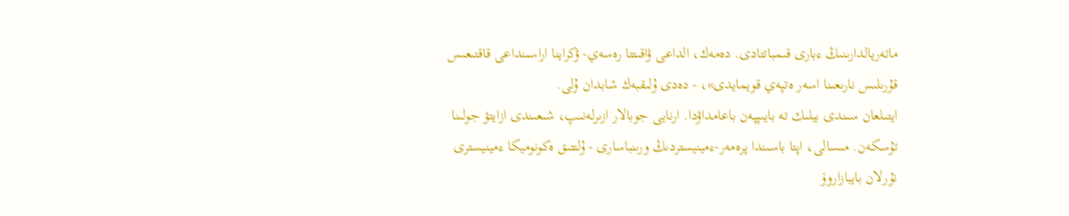ماتەريالدارىنىڭ ءبارى قىمباتتادى. دەمەك، الداعى ۋاقىتتا رەسەي- ۋكراينا اراسىنداعى قاقتىعىس قۇرىلىس نارىعىنا اسەر ەتپەي قويمايدى»، - دەدى ۇلىقبەك شابدان ۇلى.
ايتىلعان سىندى بيلىك تە بايىپپەن باعامداۋدا. ارنايى جوبالار ازىرلەنىپ، شىعىندى ازايتۋ جولىنا تۇسكەن. مىسالى، اپتا باسىندا پرەمەر-ءمينيستردىڭ ورىنباسارى - ۇلتتىق ەكونوميكا ءمينيسترى نۇرلان بايبازاروۆ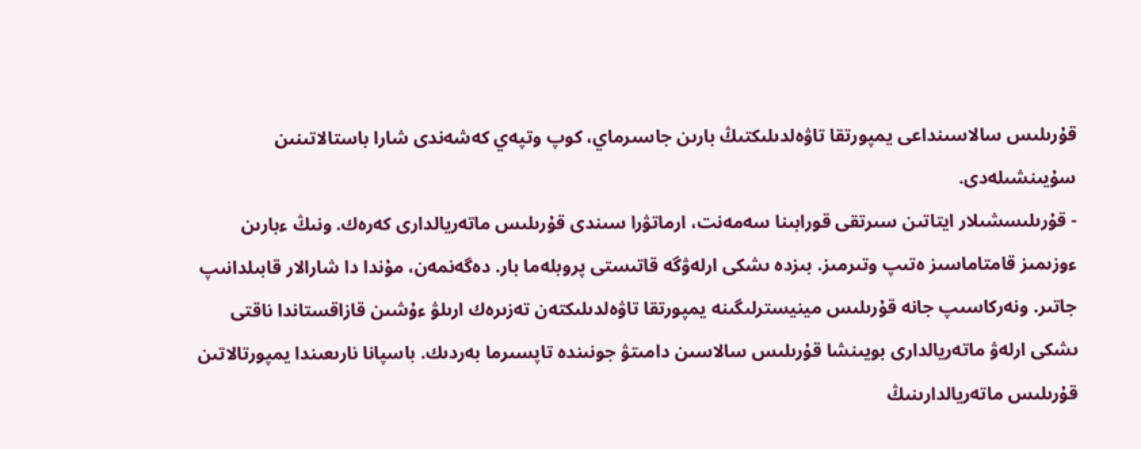قۇرىلىس سالاسىنداعى يمپورتقا تاۋەلدىلىكتىڭ بارىن جاسىرماي، كوپ وتپەي كەشەندى شارا باستالاتىنىن سۇيىنشىلەدى.
- قۇرىلىسشىلار ايتاتىن سىرتقى قورابىنا سەمەنت، ارماتۋرا سىندى قۇرىلىس ماتەريالدارى كەرەك. ونىڭ ءبارىن ءوزىمىز قامتاماسىز ەتىپ وتىرمىز. بىزدە ىشكى ارلەۋگە قاتىستى پروبلەما بار. دەگەنمەن، مۇندا دا شارالار قابىلدانىپ جاتىر. ونەركاسىپ جانە قۇرىلىس مينيسترلىگىنە يمپورتقا تاۋەلدىلىكتەن تەزىرەك ارىلۋ ءۇشىن قازاقستاندا ناقتى ىشكى ارلەۋ ماتەريالدارى بويىنشا قۇرىلىس سالاسىن دامىتۋ جونىندە تاپسىرما بەردىك. باسپانا نارىعىندا يمپورتالاتىن قۇرىلىس ماتەريالدارىنىڭ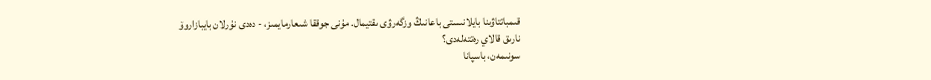قىمباتتاۋىنا بايلانىستى باعانىڭ وزگەرۋى ىقتيمال. مۇنى جوققا شىعارمايمىز، - دەدى نۇرلان بايبازاروۆ
نارىق قالاي رەتتەلەدى؟
سونىمەن، باسپانا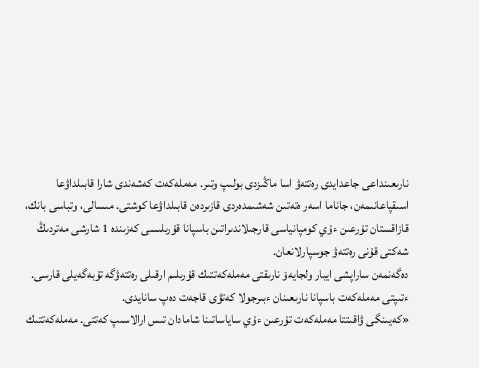نارىعىنداعى جاعدايدى رەتتەۋ اسا ماڭىزدى بولىپ وتىر. مەملەكەت كەشەندى شارا قابىلداۋعا اسىقپاعانىمەن، جاناما اسەر ەتەتىن شەشىمدەردى قازىردەن قابىلداۋعا كوشتى. مىسالى، وتباسى بانك، قازاقستان تۇرعىن ءۇي كومپانياسى قارجىلاندىراتىن باسپانا قۇرىلىسى كەزىندە 1 شارشى مەتردىڭ شەكتى قۇنى رەتتەۋ جوسپارلانعان.
دەگەنمەن ساراپشى ايبار ولجايەۆ نارىقتى مەملەكەتتىك قۇرىلىم ارقىلى رەتتەۋگە تۇبەگەيلى قارسى. ءتىپتى مەملەكەت باسپانا نارىعىنان ءبىرجولا كەتۋى قاجەت دەپ سانايدى.
«كەيىنگى ۋاقىتتا مەملەكەت تۇرعىن ءۇي ساياساتىنا شامادان تىس ارالاسىپ كەتتى. مەملەكەتتىك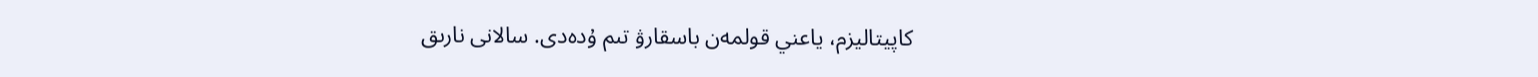كاپيتاليزم، ياعني قولمەن باسقارۋ تىم ۇدەدى. سالانى نارىق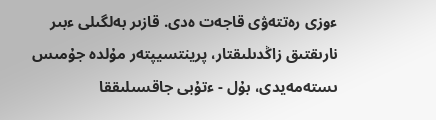ءوزى رەتتەۋى قاجەت ەدى. قازىر بەلگىلى ءبىر نارىقتىق زاڭدىلىقتار، پرينتسيپتەر مۇلدە جۇمىس ىستەمەيدى، بۇل - ءتۇبى جاقسىلىققا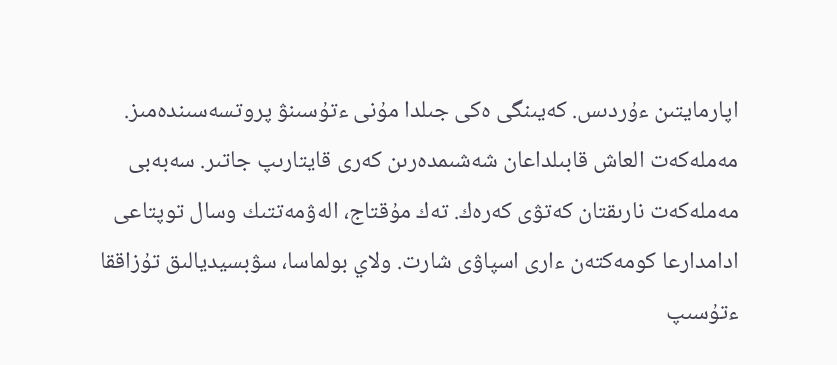اپارمايتىن ءۇردىس. كەيىنگى ەكى جىلدا مۇنى ءتۇسىنۋ پروتسەسىندەمىز. مەملەكەت العاش قابىلداعان شەشىمدەرىن كەرى قايتارىپ جاتىر. سەبەبى مەملەكەت نارىقتان كەتۋى كەرەك. تەك مۇقتاج، الەۋمەتتىك وسال توپتاعى ادامدارعا كومەكتەن ءارى اسپاۋى شارت. ولاي بولماسا، سۋبسيديالىق تۇزاققا ءتۇسىپ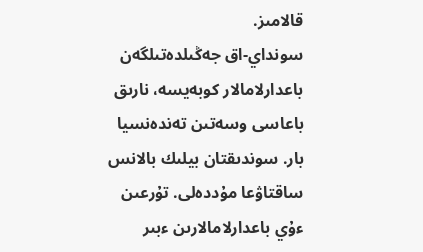قالامىز.
سونداي-اق جەڭىلدەتىلگەن باعدارلامالار كوبەيسە، نارىق باعاسى وسەتىن تەندەنسيا بار. سوندىقتان بيلىك بالانس ساقتاۋعا مۇددەلى. تۇرعىن ءۇي باعدارلامالارىن ءبىر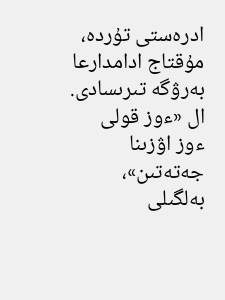ادرەستى تۇردە، مۇقتاج ادامدارعا بەرۋگە تىرىسادى. ال «ءوز قولى ءوز اۋزىنا جەتەتىن»، بەلگىلى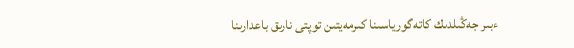ءبىر جەڭىلدىك كاتەگورياسىنا كىرمەيتىن توپتى نارىق باعدارىنا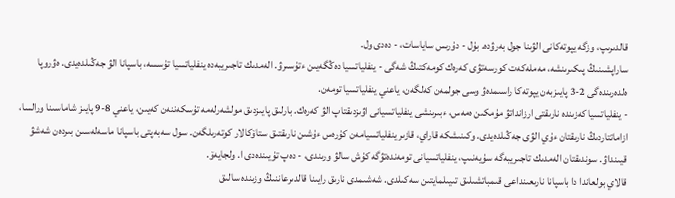قالدىرىپ، وزگە يپوتەكانى الۋىنا جول بەرۋدە. بۇل - دۇرىس ساياسات، - دەدى ول.
ساراپشىنىڭ پىكىرىنشە، مەملەكەت كورسەتۋى كەرەك كومەكتىڭ شەگى - ينفلياتسيا دەڭگەيىن ءتۇسىرۋ. الەمدىك تاجىريبەدە ينفلياتسيا تۇسسە، باسپانا الۋ جەڭىلدەيدى. ەۋروپا ەلدەرىندەگى 2-3 پايىزبەن يپوتەكا راسىمدەۋ وسى جولمەن كەلگەن، ياعني ينفلياتسيا تومەن.
- ينفلياتسيا كەزىندە نارىقتى ارزانداتۋ مۇمكىن ەمەس، ءبىرىنشى ينفلياتسيانى اۋىزدىقتاپ الۋ كەرەك. بارلىق پايىزدىق مولشەرلەمە تۇسكەننەن كەيىن، ياعني 8-9 پايىز شاماسىنا ورالسا، ازاماتتاردىڭ نارىقتان ءۇي الۋى جەڭىلدەيدى. وكىنىشكە قاراي، قازىر ينفلياتسيامەن كۇرەس ءۇشىن نارىقتىق ستاۆكالار كوتەرىلگەن. سول سەبەپتى باسپانا ماسەلەسىن بىردەن شەشۋ قيىنداۋ. سوندىقتان الەمدىك تاجىريبەگە سۇيەنىپ، ينفلياتسيانى تومەندەتۋگە كۇش سالۋ ورىندى، - دەپ تۇيىندەدى ا. ولجايەۆ.
قالاي بولعاندا دا باسپانا نارىعىنداعى قىمباتشىلىق تىيىلمايتىن سەكىلدى. شەشىمدى نارىق رايىنا قالدىرعاننىڭ وزىندە سالىق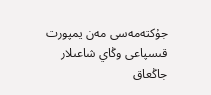جۇكتەمەسى مەن يمپورت قىسپاعى وڭاي شاعىلار جاڭعاق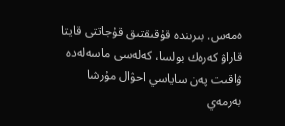ەمەس. بىرىندە قۇقىقتىق قۇجاتتى قايتا قاراۋ كەرەك بولسا، كەلەسى ماسەلەدە ۋاقىت پەن ساياسي احۋال مۇرشا بەرمەي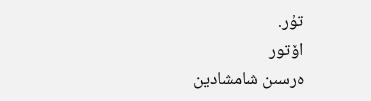تۇر.
اۆتور
ەرسىن شامشادين